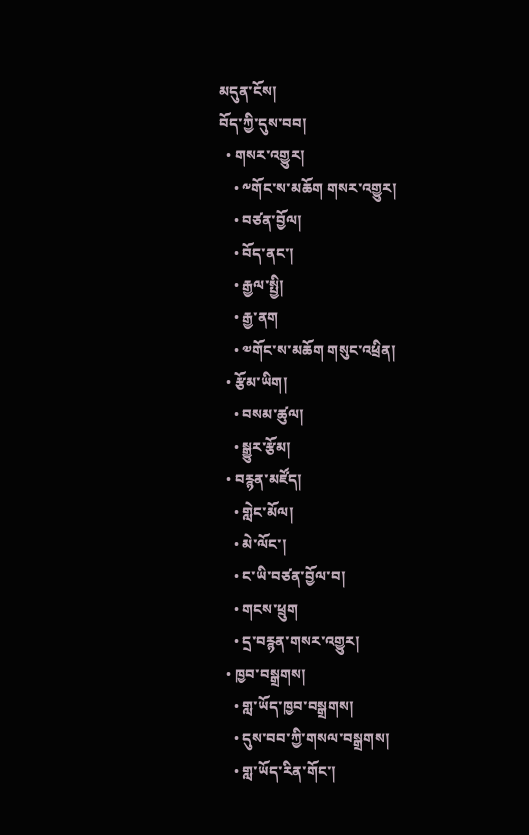མདུན་ངོས།
བོད་ཀྱི་དུས་བབ།
  • གསར་འགྱུར།
    • ༸གོང་ས་མཆོག གསར་འགྱུར།
    • བཙན་བྱོལ།
    • བོད་ནང་།
    • རྒྱལ་སྤྱི།
    • རྒྱ་ནག
    • ༧གོང་ས་མཆོག གསུང་འཕྲིན།
  • རྩོམ་ཡིག།
    • བསམ་ཚུལ།
    • སྒྱུར་རྩོམ།
  • བརྙན་མཛོད།
    • གླེང་མོལ།
    • མེ་ལོང་།
    • ང་ཡི་བཙན་བྱོལ་བ།
    • གངས་ཕྲུག
    • དྲ་བརྙན་གསར་འགྱུར།
  • ཁྱབ་བསྒྲགས།
    • གླ་ཡོད་ཁྱབ་བསྒྲགས།
    • དུས་བབ་ཀྱི་གསལ་བསྒྲགས།
    • གླ་ཡོད་རིན་གོང་།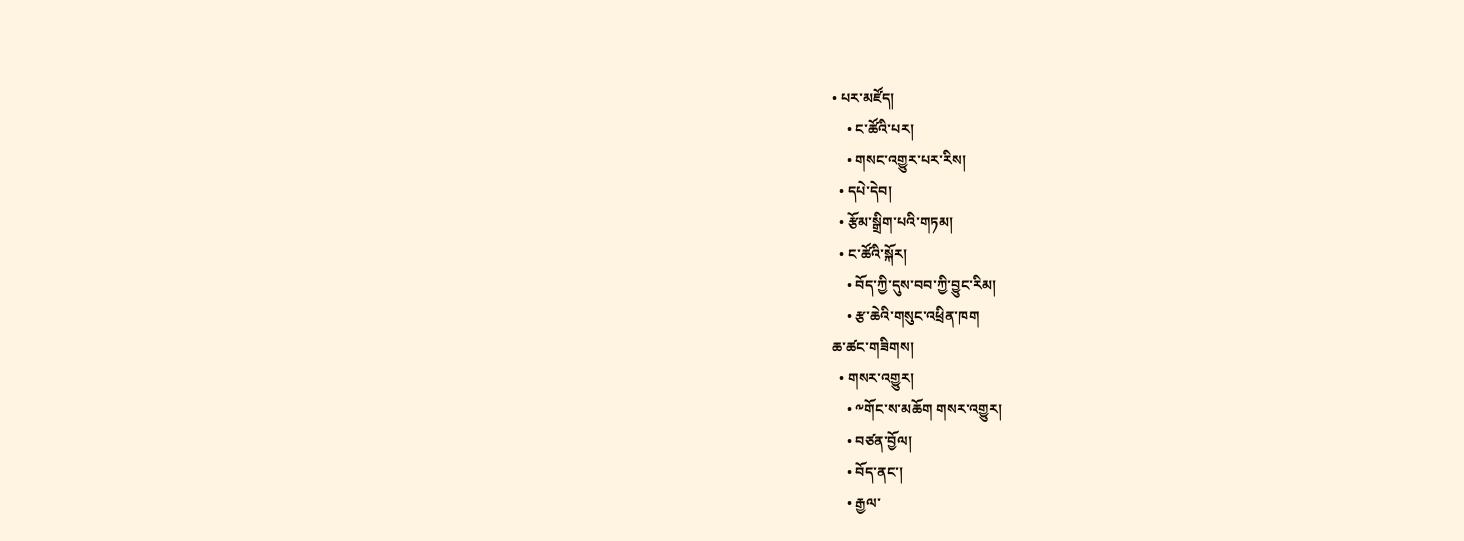• པར་མཛོད།
    • ང་ཚོའི་པར།
    • གསང་འགྱུར་པར་རིས།
  • དཔེ་དེབ།
  • རྩོམ་སྒྲིག་པའི་གཏམ།
  • ང་ཚོའི་སྐོར།
    • བོད་ཀྱི་དུས་བབ་ཀྱི་བྱུང་རིམ།
    • རྩ་ཆེའི་གསུང་འཕྲིན་ཁག
ཆ་ཚང་གཟིགས།
  • གསར་འགྱུར།
    • ༸གོང་ས་མཆོག གསར་འགྱུར།
    • བཙན་བྱོལ།
    • བོད་ནང་།
    • རྒྱལ་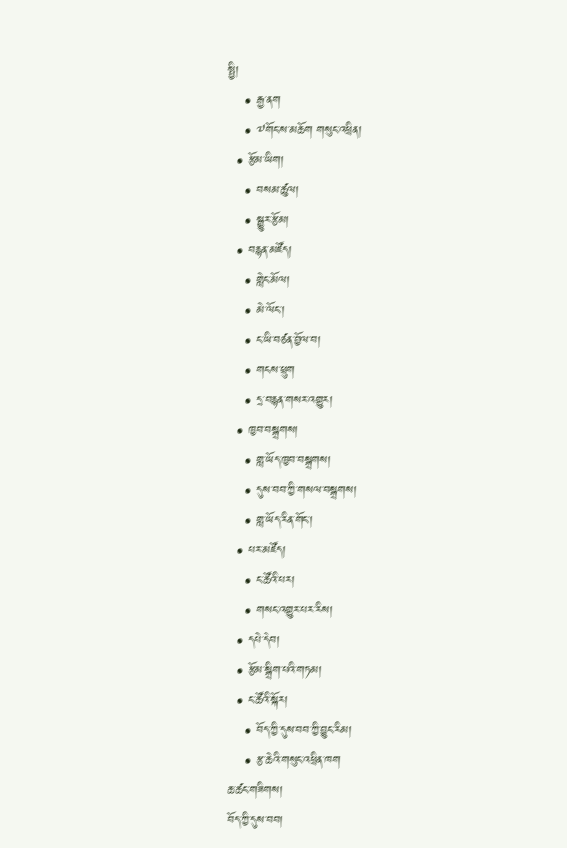སྤྱི།
    • རྒྱ་ནག
    • ༧གོང་ས་མཆོག གསུང་འཕྲིན།
  • རྩོམ་ཡིག།
    • བསམ་ཚུལ།
    • སྒྱུར་རྩོམ།
  • བརྙན་མཛོད།
    • གླེང་མོལ།
    • མེ་ལོང་།
    • ང་ཡི་བཙན་བྱོལ་བ།
    • གངས་ཕྲུག
    • དྲ་བརྙན་གསར་འགྱུར།
  • ཁྱབ་བསྒྲགས།
    • གླ་ཡོད་ཁྱབ་བསྒྲགས།
    • དུས་བབ་ཀྱི་གསལ་བསྒྲགས།
    • གླ་ཡོད་རིན་གོང་།
  • པར་མཛོད།
    • ང་ཚོའི་པར།
    • གསང་འགྱུར་པར་རིས།
  • དཔེ་དེབ།
  • རྩོམ་སྒྲིག་པའི་གཏམ།
  • ང་ཚོའི་སྐོར།
    • བོད་ཀྱི་དུས་བབ་ཀྱི་བྱུང་རིམ།
    • རྩ་ཆེའི་གསུང་འཕྲིན་ཁག
ཆ་ཚང་གཟིགས།
བོད་ཀྱི་དུས་བབ།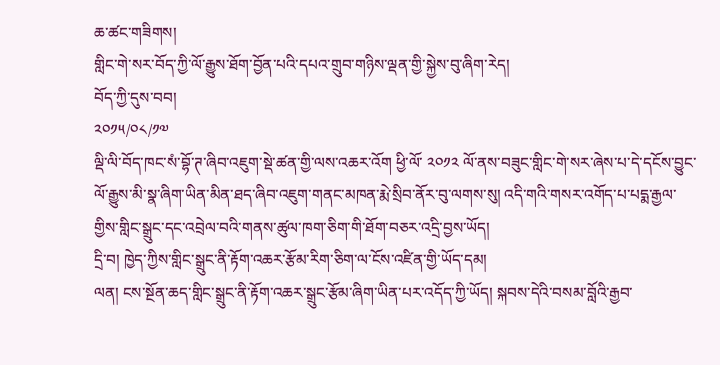ཆ་ཚང་གཟིགས།
གླིང་གེ་སར་བོད་ཀྱི་ལོ་རྒྱུས་ཐོག་བྱོན་པའི་དཔའ་གྲུབ་གཉིས་ལྡན་གྱི་སྐྱེས་བུ་ཞིག་རེད།
བོད་ཀྱི་དུས་བབ།
༢༠༡༥/༠༨/༡༧
ལྡི་ལི་བོད་ཁང་སཾ་བྷོ་ཊ་ཞིབ་འཇུག་སྡེ་ཚན་གྱི་ལས་འཆར་འོག ཕྱི་ལོ་ ༢༠༡༢ ལོ་ནས་བཟུང་གླིང་གེ་སར་ཞེས་པ་དེ་དངོས་བྱུང་ལོ་རྒྱུས་མི་སྣ་ཞིག་ཡིན་མིན་ཐད་ཞིབ་འཇུག་གནང་མཁན་རྨེ་སྲིབ་ནོར་བུ་ལགས་སུ། འདི་གའི་གསར་འགོད་པ་པདྨ་རྒྱལ་གྱིས་གླིང་སྒྲུང་དང་འབྲེལ་བའི་གནས་ཚུལ་ཁག་ཅིག་གི་ཐོག་བཅར་འདྲི་བྱས་ཡོད།
དྲི་བ། ཁྱེད་ཀྱིས་གླིང་སྒྲུང་ནི་རྟོག་འཆར་རྩོམ་རིག་ཅིག་ལ་ངོས་འཛིན་གྱི་ཡོད་དམ།
ལན། ངས་སྔོན་ཆད་གླིང་སྒྲུང་ནི་རྟོག་འཆར་སྒྲུང་རྩོམ་ཞིག་ཡིན་པར་འདོད་ཀྱི་ཡོད། སྐབས་དེའི་བསམ་བློའི་རྒྱབ་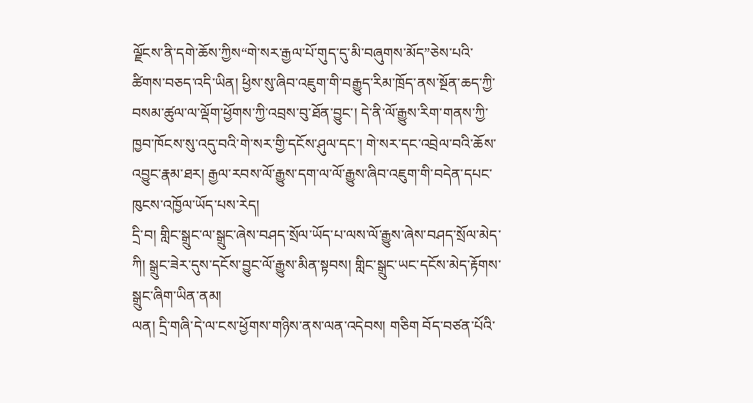ལྗོངས་ནི་དགེ་ཆོས་ཀྱིས“གེ་སར་རྒྱལ་པོ་གུད་དུ་མི་བཞུགས་མོད”ཅེས་པའི་ཚིགས་བཅད་འདི་ཡིན། ཕྱིས་སུ་ཞིབ་འཇུག་གི་བརྒྱུད་རིམ་ཁྲོད་ནས་སྔོན་ཆད་ཀྱི་བསམ་ཚུལ་ལ་ལྡོག་ཕྱོགས་ཀྱི་འབྲས་བུ་ཐོན་བྱུང་། དེ་ནི་ལོ་རྒྱུས་རིག་གནས་ཀྱི་ཁྱབ་ཁོངས་སུ་འདུ་བའི་གེ་སར་གྱི་དངོས་ཤུལ་དང་། གེ་སར་དང་འབྲེལ་བའི་ཆོས་འབྱུང་རྣམ་ཐར། རྒྱལ་རབས་ལོ་རྒྱུས་དག་ལ་ལོ་རྒྱུས་ཞིབ་འཇུག་གི་བདེན་དཔང་ཁུངས་འཁྱོལ་ཡོད་པས་རེད།
དྲི་བ། གླིང་སྒྲུང་ལ་སྒྲུང་ཞེས་བཤད་སྲོལ་ཡོད་པ་ལས་ལོ་རྒྱུས་ཞེས་བཤད་སྲོལ་མེད་ཀི། སྒྲུང་ཟེར་དུས་དངོས་བྱུང་ལོ་རྒྱུས་མིན་སྟབས། གླིང་སྒྲུང་ཡང་དངོས་མེད་རྟོགས་སྒྲུང་ཞིག་ཡིན་ནམ།
ལན། དྲི་གཞི་དེ་ལ་ངས་ཕྱོགས་གཉིས་ནས་ལན་འདེབས། གཅིག བོད་བཙན་པོའི་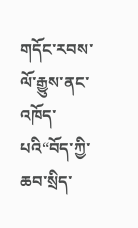གདོང་རབས་ལོ་རྒྱུས་ནང་འཁོད་པའི“བོད་ཀྱི་ཆབ་སྲིད་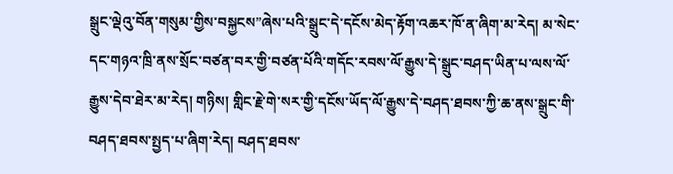སྒྲུང་ལྡེའུ་བོན་གསུམ་གྱིས་བསྐྱངས”ཞེས་པའི་སྒྲུང་དེ་དངོས་མེད་རྟོག་འཆར་ཁོ་ན་ཞིག་མ་རེད། མ་སེང་དང་གཉའ་ཁྲི་ནས་སྲོང་བཙན་བར་གྱི་བཙན་པོའི་གདོང་རབས་ལོ་རྒྱུས་དེ་སྒྲུང་བཤད་ཡིན་པ་ལས་ལོ་རྒྱུས་དེབ་ཐེར་མ་རེད། གཉིས། གླིང་རྗེ་གེ་སར་གྱི་དངོས་ཡོད་ལོ་རྒྱུས་དེ་བཤད་ཐབས་ཀྱི་ཆ་ནས་སྒྲུང་གི་བཤད་ཐབས་སྤྱད་པ་ཞིག་རེད། བཤད་ཐབས་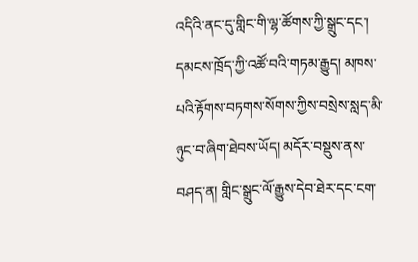འདིའི་ནང་དུ་གླིང་གི་ལྷ་ཚོགས་ཀྱི་སྒྲུང་དང་། དམངས་ཁྲོད་ཀྱི་འཚོ་བའི་གཏམ་རྒྱུད། མཁས་པའི་རྟོགས་བཏགས་སོགས་ཀྱིས་བསྲེས་སླད་མི་ཉུང་བ་ཞིག་ཐེབས་ཡོད། མདོར་བསྡུས་ནས་བཤད་ན། གླིང་སྒྲུང་ལོ་རྒྱུས་དེབ་ཐེར་དང་ངག་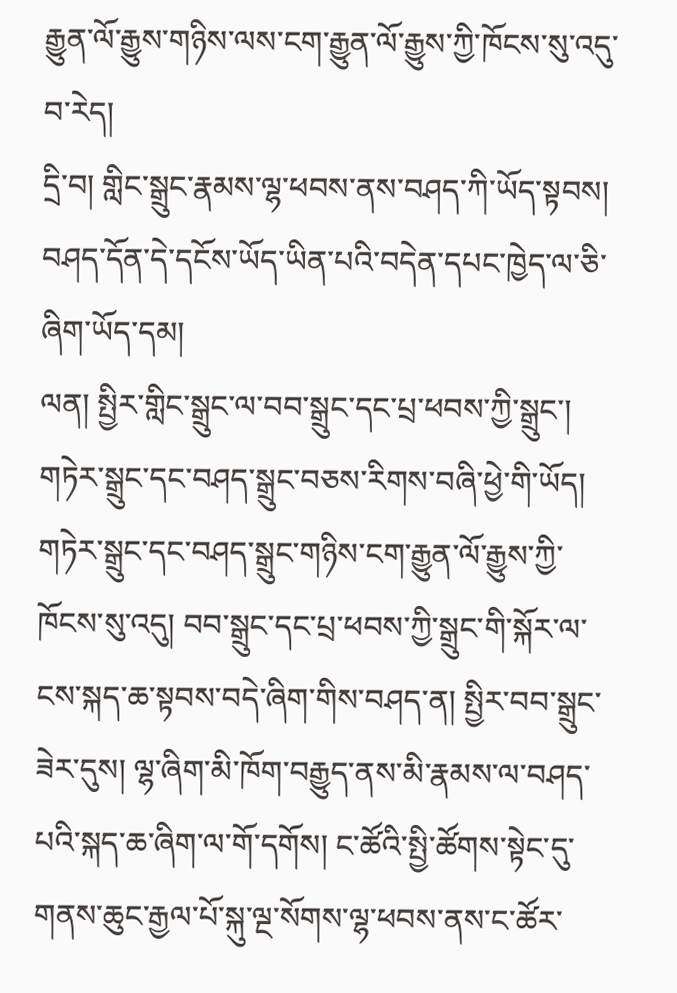རྒྱུན་ལོ་རྒྱུས་གཉིས་ལས་ངག་རྒྱུན་ལོ་རྒྱུས་ཀྱི་ཁོངས་སུ་འདུ་བ་རེད།
དྲི་བ། གླིང་སྒྲུང་རྣམས་ལྷ་ཕབས་ནས་བཤད་ཀི་ཡོད་སྟབས། བཤད་དོན་དེ་དངོས་ཡོད་ཡིན་པའི་བདེན་དཔང་ཁྱེད་ལ་ཅི་ཞིག་ཡོད་དམ།
ལན། སྤྱིར་གླིང་སྒྲུང་ལ་བབ་སྒྲུང་དང་པྲ་ཕབས་ཀྱི་སྒྲུང་། གཏེར་སྒྲུང་དང་བཤད་སྒྲུང་བཅས་རིགས་བཞི་ཕྱེ་གི་ཡོད། གཏེར་སྒྲུང་དང་བཤད་སྒྲུང་གཉིས་ངག་རྒྱུན་ལོ་རྒྱུས་ཀྱི་ཁོངས་སུ་འདུ། བབ་སྒྲུང་དང་པྲ་ཕབས་ཀྱི་སྒྲུང་གི་སྐོར་ལ་ངས་སྐད་ཆ་སྟབས་བདེ་ཞིག་གིས་བཤད་ན། སྤྱིར་བབ་སྒྲུང་ཟེར་དུས། ལྷ་ཞིག་མི་ཁོག་བརྒྱུད་ནས་མི་རྣམས་ལ་བཤད་པའི་སྐད་ཆ་ཞིག་ལ་གོ་དགོས། ང་ཚོའི་སྤྱི་ཚོགས་སྟེང་དུ་གནས་ཆུང་རྒྱལ་པོ་སྐུ་ལྔ་སོགས་ལྷ་ཕབས་ནས་ང་ཚོར་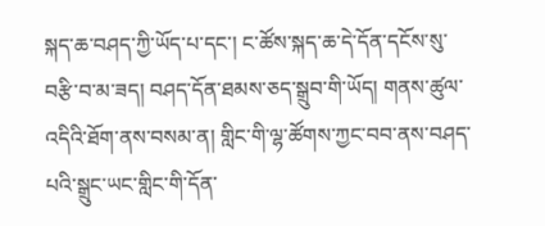སྐད་ཆ་བཤད་ཀྱི་ཡོད་པ་དང་། ང་ཚོས་སྐད་ཆ་དེ་དོན་དངོས་སུ་བརྩི་བ་མ་ཟད། བཤད་དོན་ཐམས་ཅད་སྒྲུབ་གི་ཡོད། གནས་ཚུལ་འདིའི་ཐོག་ནས་བསམ་ན། གླིང་གི་ལྷ་ཚོགས་ཀྱང་བབ་ནས་བཤད་པའི་སྒྲུང་ཡང་གླིང་གི་དོན་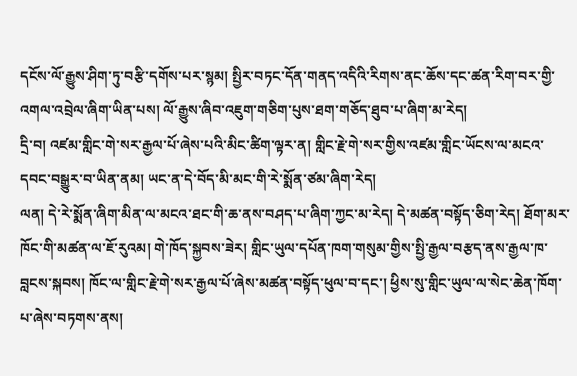དངོས་ལོ་རྒྱུས་ཤིག་ཏུ་བརྩི་དགོས་པར་སྙམ། སྤྱིར་བཏང་དོན་གནད་འདིའི་རིགས་ནང་ཆོས་དང་ཚན་རིག་བར་གྱི་འགལ་འབྲེལ་ཞིག་ཡིན་པས། ལོ་རྒྱུས་ཞིབ་འཇུག་གཅིག་པུས་ཐག་གཅོད་ཐུབ་པ་ཞིག་མ་རེད།
དྲི་བ། འཛམ་གླིང་གེ་སར་རྒྱལ་པོ་ཞེས་པའི་མིང་ཚིག་ལྟར་ན། གླིང་རྗེ་གེ་སར་གྱིས་འཛམ་གླིང་ཡོངས་ལ་མངའ་དབང་བསྒྱུར་བ་ཡིན་ནམ། ཡང་ན་དེ་བོད་མི་མང་གི་རེ་སྨོན་ཙམ་ཞིག་རེད།
ལན། དེ་རེ་སྨོན་ཞིག་མིན་ལ་མངའ་ཐང་གི་ཆ་ནས་བཤད་པ་ཞིག་ཀྱང་མ་རེད། དེ་མཚན་བསྟོད་ཅིག་རེད། ཐོག་མར་ཁོང་གི་མཚན་ལ་ཇོ་རུའམ། གེ་ཁོད་སྐྱབས་ཟེར། གླིང་ཡུལ་དཔོན་ཁག་གསུམ་གྱིས་སྤྱི་རྒྱལ་བརྩད་ནས་རྒྱལ་ཁ་བླངས་སྐབས། ཁོང་ལ་གླིང་རྗེ་གེ་སར་རྒྱལ་པོ་ཞེས་མཚན་བསྟོད་ཕུལ་བ་དང་། ཕྱིས་སུ་གླིང་ཡུལ་ལ་སེང་ཆེན་ཁོག་པ་ཞེས་བཏགས་ནས།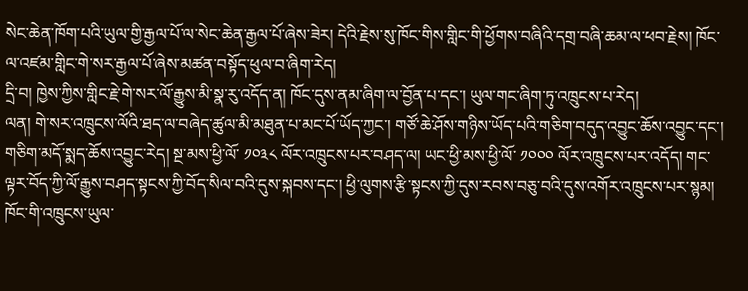སེང་ཆེན་ཁོག་པའི་ཡུལ་གྱི་རྒྱལ་པོ་ལ་སེང་ཆེན་རྒྱལ་པོ་ཞེས་ཟེར། དེའི་རྗེས་སུ་ཁོང་གིས་གླིང་གི་ཕྱོགས་བཞིའི་དགྲ་བཞི་ཆམ་ལ་ཕབ་རྗེས། ཁོང་ལ་འཛམ་གླིང་གེ་སར་རྒྱལ་པོ་ཞེས་མཚན་བསྟོད་ཕུལ་བ་ཞིག་རེད།
དྲི་བ། ཁྱེས་ཀྱིས་གླིང་རྗེ་གེ་སར་ལོ་རྒྱུས་མི་སྣ་རུ་འདོད་ན། ཁོང་དུས་ནམ་ཞིག་ལ་བྱོན་པ་དང་། ཡུལ་གང་ཞིག་ཏུ་འཁྲུངས་པ་རེད།
ལན། གེ་སར་འཁྲུངས་ལོའི་ཐད་ལ་བཞེད་ཚུལ་མི་མཐུན་པ་མང་པོ་ཡོད་ཀྱང་། གཙོ་ཆེ་ཤོས་གཉིས་ཡོད་པའི་གཅིག་བདུད་འབྱུང་ཆོས་འབྱུང་དང་། གཅིག་མདོ་སྨད་ཆོས་འབྱུང་རེད། སྔ་མས་ཕྱི་ལོ་ ༡༠༣༨ ལོར་འཁྲུངས་པར་བཤད་ལ། ཡང་ཕྱི་མས་ཕྱི་ལོ་ ༡༠༠༠ ལོར་འཁྲུངས་པར་འདོད། གང་ལྟར་བོད་ཀྱི་ལོ་རྒྱུས་བཤད་སྟངས་ཀྱི་བོད་སིལ་བའི་དུས་སྐབས་དང་། ཕྱི་ལུགས་རྩི་སྟངས་ཀྱི་དུས་རབས་བཅུ་བའི་དུས་འགོར་འཁྲུངས་པར་སྙམ། ཁོང་གི་འཁྲུངས་ཡུལ་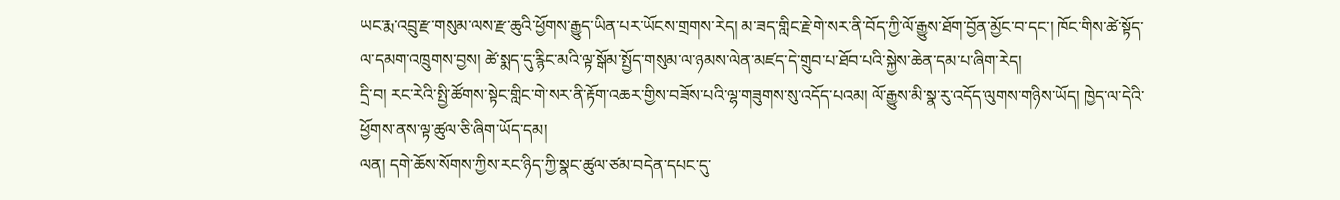ཡང་རྨ་འབྲུ་རྫ་གསུམ་ལས་རྫ་ཆུའི་ཕྱོགས་རྒྱུད་ཡིན་པར་ཡོངས་གྲགས་རེད། མ་ཟད་གླིང་རྗེ་གེ་སར་ནི་བོད་ཀྱི་ལོ་རྒྱུས་ཐོག་བྱོན་མྱོང་བ་དང་། ཁོང་གིས་ཚེ་སྟོད་ལ་དམག་འཁྲུགས་བྱས། ཚེ་སྨད་དུ་རྙིང་མའི་ལྟ་སྒོམ་སྤྱོད་གསུམ་ལ་ཉམས་ལེན་མཛད་དེ་གྲུབ་པ་ཐོབ་པའི་སྐྱེས་ཆེན་དམ་པ་ཞིག་རེད།
དྲི་བ། རང་རེའི་སྤྱི་ཚོགས་སྟེང་གླིང་གེ་སར་ནི་རྟོག་འཆར་གྱིས་བཟོས་པའི་ལྷ་གཟུགས་སུ་འདོད་པའམ། ལོ་རྒྱུས་མི་སྣ་རུ་འདོད་ལུགས་གཉིས་ཡོད། ཁྱེད་ལ་དེའི་ཕྱོགས་ནས་ལྟ་ཚུལ་ཅི་ཞིག་ཡོད་དམ།
ལན། དགེ་ཆོས་སོགས་ཀྱིས་རང་ཉིད་ཀྱི་སྣང་ཚུལ་ཙམ་བདེན་དཔང་དུ་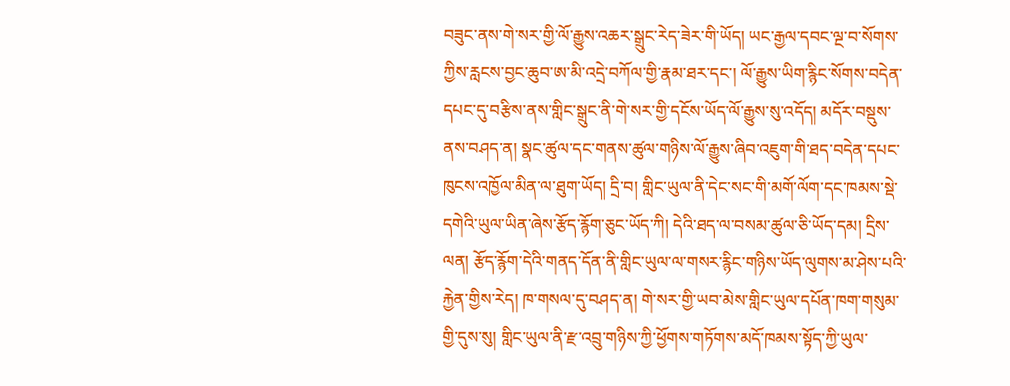བཟུང་ནས་གེ་སར་གྱི་ལོ་རྒྱུས་འཆར་སྒྲུང་རེད་ཟེར་གི་ཡོད། ཡང་རྒྱལ་དབང་ལྔ་བ་སོགས་ཀྱིས་རླངས་བྱང་ཆུབ་ཨ་མི་འདྲེ་བཀོལ་གྱི་རྣམ་ཐར་དང་། ལོ་རྒྱུས་ཡིག་རྙིང་སོགས་བདེན་དཔང་དུ་བརྩིས་ནས་གླིང་སྒྲུང་ནི་གེ་སར་གྱི་དངོས་ཡོད་ལོ་རྒྱུས་སུ་འདོད། མདོར་བསྡུས་ནས་བཤད་ན། སྣང་ཚུལ་དང་གནས་ཚུལ་གཉིས་ལོ་རྒྱུས་ཞིབ་འཇུག་གི་ཐད་བདེན་དཔང་ཁུངས་འཁྱོལ་མིན་ལ་ཐུག་ཡོད། དྲི་བ། གླིང་ཡུལ་ནི་དེང་སང་གི་མགོ་ལོག་དང་ཁམས་སྡེ་དགེའི་ཡུལ་ཡིན་ཞེས་རྩོད་རྙོག་ཅུང་ཡོད་ཀི། དེའི་ཐད་ལ་བསམ་ཚུལ་ཅི་ཡོད་དམ། དྲིས་ལན། རྩོད་རྙོག་དེའི་གནད་དོན་ནི་གླིང་ཡུལ་ལ་གསར་རྙིང་གཉིས་ཡོད་ལུགས་མ་ཤེས་པའི་རྐྱེན་གྱིས་རེད། ཁ་གསལ་དུ་བཤད་ན། གེ་སར་གྱི་ཡབ་མེས་གླིང་ཡུལ་དཔོན་ཁག་གསུམ་གྱི་དུས་སུ། གླིང་ཡུལ་ནི་རྫ་འབྲུ་གཉིས་ཀྱི་ཕྱོགས་གཏོགས་མདོ་ཁམས་སྟོད་ཀྱི་ཡུལ་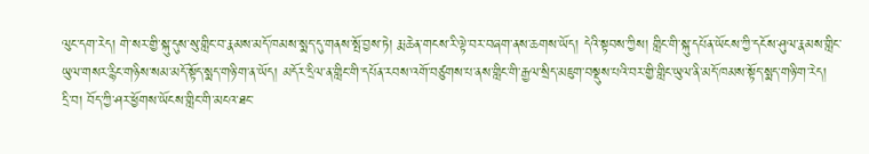ལུང་དག་རེད། གེ་སར་གྱི་སྐུ་དུས་སུ་གླིང་བ་རྣམས་མདོ་ཁམས་སྨད་དུ་གནས་སྤོ་བྱས་ཏེ། རྨ་ཆེན་གངས་རི་ལྟེ་བར་བཞག་ནས་ཆགས་ཡོད། དེའི་སྟབས་ཀྱིས། གླིང་གི་སྐུ་དཔོན་ཡོངས་ཀྱི་དངོས་ཤུལ་རྣམས་གླིང་ཡུལ་གསར་རྙིང་གཉིས་སམ་མདོ་སྟོད་སྨད་གཉི་ག་ན་ཡོད། མདོར་དྲིལ་ན་གླིང་གི་དཔོན་རབས་འགོ་བཙུགས་པ་ནས་གླིང་གི་རྒྱལ་སྲིད་མཇུག་བསྡུས་པའི་བར་གྱི་གླིང་ཡུལ་ནི་མདོ་ཁམས་སྟོད་སྨད་གཉི་ག་རེད།
དྲི་བ། བོད་ཀྱི་ཤར་ཕྱོགས་ཡོངས་གླིང་གི་མངའ་ཐང་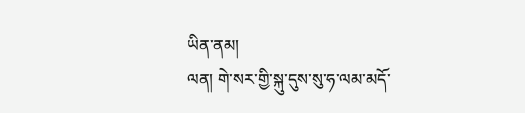ཡིན་ནམ།
ལན། གེ་སར་གྱི་སྐུ་དུས་སུ་ཧ་ལམ་མདོ་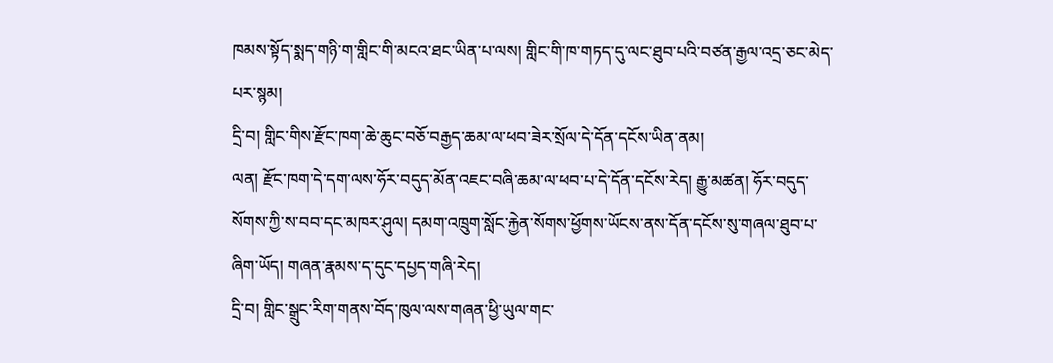ཁམས་སྟོད་སྨད་གཉི་ག་གླིང་གི་མངའ་ཐང་ཡིན་པ་ལས། གླིང་གི་ཁ་གཏད་དུ་ལང་ཐུབ་པའི་བཙན་རྒྱལ་འདྲ་ཅང་མེད་པར་སྙམ།
དྲི་བ། གླིང་གིས་རྫོང་ཁག་ཆེ་ཆུང་བཅོ་བརྒྱད་ཆམ་ལ་ཕབ་ཟེར་སྲོལ་དེ་དོན་དངོས་ཡིན་ནམ།
ལན། རྫོང་ཁག་དེ་དག་ལས་ཧོར་བདུད་མོན་འཇང་བཞི་ཆམ་ལ་ཕབ་པ་དེ་དོན་དངོས་རེད། རྒྱུ་མཚན། ཧོར་བདུད་སོགས་ཀྱི་ས་བབ་དང་མཁར་ཤུལ། དམག་འཁྲུག་སློང་རྐྱེན་སོགས་ཕྱོགས་ཡོངས་ནས་དོན་དངོས་སུ་གཞལ་ཐུབ་པ་ཞིག་ཡོད། གཞན་རྣམས་ད་དུང་དཔྱད་གཞི་རེད།
དྲི་བ། གླིང་སྒྲུང་རིག་གནས་བོད་ཁུལ་ལས་གཞན་ཕྱི་ཡུལ་གང་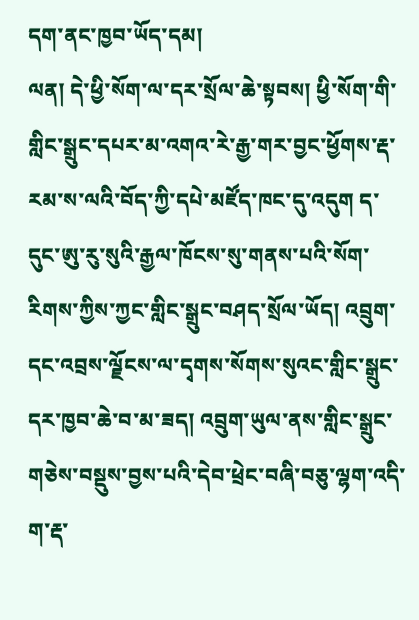དག་ནང་ཁྱབ་ཡོད་དམ།
ལན། དེ་ཕྱི་སོག་ལ་དར་སྲོལ་ཆེ་སྟབས། ཕྱི་སོག་གི་གླིང་སྒྲུང་དཔར་མ་འགའ་རེ་རྒྱ་གར་བྱང་ཕྱོགས་རྡ་རམ་ས་ལའི་བོད་ཀྱི་དཔེ་མཛོད་ཁང་དུ་འདུག ད་དུང་ཨུ་རུ་སུའི་རྒྱལ་ཁོངས་སུ་གནས་པའི་སོག་རིགས་ཀྱིས་ཀྱང་གླིང་སྒྲུང་བཤད་སྲོལ་ཡོད། འབྲུག་དང་འབྲས་ལྗོངས་ལ་དྭགས་སོགས་སུའང་གླིང་སྒྲུང་དར་ཁྱབ་ཆེ་བ་མ་ཟད། འབྲུག་ཡུལ་ནས་གླིང་སྒྲུང་གཅེས་བསྡུས་བྱས་པའི་དེབ་ཕྲེང་བཞི་བཅུ་ལྷག་འདི་ག་རྡ་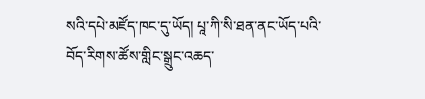སའི་དཔེ་མཛོད་ཁང་དུ་ཡོད། པཱ་ཀི་སི་ཐན་ནང་ཡོད་པའི་བོད་རིགས་ཚོས་གླིང་སྒྲུང་འཆད་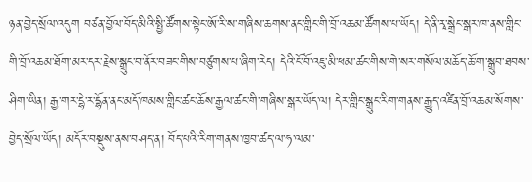ཉན་བྱེད་སྲོལ་འདུག བཙན་བྱོལ་བོད་མིའི་སྤྱི་ཚོགས་སྟེང་ཨོ་རི་ས་གཞིས་ཆགས་ནང་གླིང་གི་བྲོ་འཆམ་ཚོགས་པ་ཡོད། དེ་ནི་རྭ་སྒྲེང་སྒར་ཁ་ནས་གླིང་གི་བྲོ་འཆམ་ཐོག་མར་དར་རྗེས་སྒྲུང་བ་ནོར་བཟང་གིས་བཙུགས་པ་ཞིག་རེད། དེའི་ངོ་བོ་འཇུ་མི་ཕམ་ཚང་གིས་གེ་སར་གསོལ་མཆོད་ཆོ་ག་སྒྲུབ་ཐབས་ཤིག་ཡིན། རྒྱ་གར་དྷེ་ར་དྷོན་ནང་མདོ་ཁམས་གླིང་ཚང་ཆོས་རྒྱལ་ཚང་གི་གཞིས་སྒར་ཡོད་ལ། དེར་གླིང་སྒྲུང་རིག་གནས་རྒྱུད་འཛིན་བྲོ་འཆམ་སོགས་བྱེད་སྲོལ་ཡོད། མདོར་བསྡུས་ནས་བཤད་ན། བོད་པའི་རིག་གནས་ཁྱབ་ཚད་ལ་ཧ་ལམ་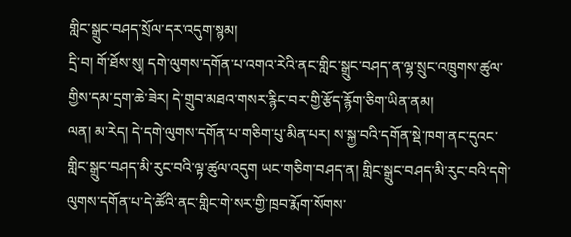གླིང་སྒྲུང་བཤད་སྲོལ་དར་འདུག་སྙམ།
དྲི་བ། གོ་ཐོས་སུ། དགེ་ལུགས་དགོན་པ་འགའ་རེའི་ནང་གླིང་སྒྲུང་བཤད་ན་ལྷ་སྲུང་འཁྲུགས་ཚུལ་གྱིས་དམ་དྲག་ཆེ་ཟེར། དེ་གྲུབ་མཐའ་གསར་རྙིང་བར་གྱི་རྩོད་རྙོག་ཅིག་ཡིན་ནམ།
ལན། མ་རེད། དེ་དགེ་ལུགས་དགོན་པ་གཅིག་པུ་མིན་པར། ས་སྐྱ་བའི་དགོན་སྡེ་ཁག་ནང་དུའང་གླིང་སྒྲུང་བཤད་མི་རུང་བའི་ལྟ་ཚུལ་འདུག ཡང་གཅིག་བཤད་ན། གླིང་སྒྲུང་བཤད་མི་རུང་བའི་དགེ་ལུགས་དགོན་པ་དེ་ཚོའི་ནང་གླིང་གེ་སར་གྱི་ཁྲབ་རྨོག་སོགས་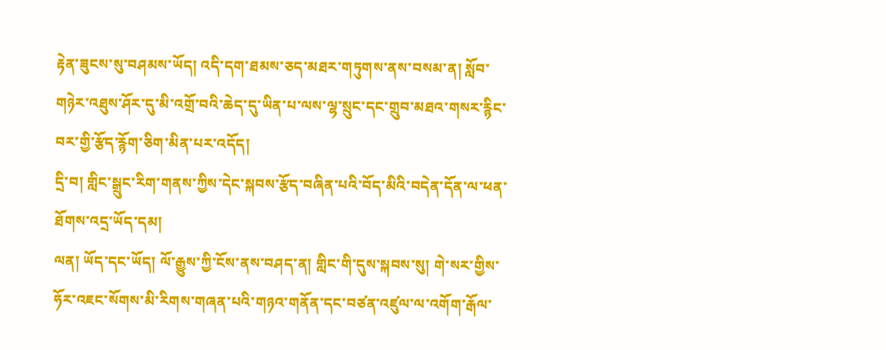རྟེན་ཟུངས་སུ་བཤམས་ཡོད། འདི་དག་ཐམས་ཅད་མཐར་གཏུགས་ནས་བསམ་ན། སློབ་གཉེར་འཐུས་ཤོར་དུ་མི་འགྲོ་བའི་ཆེད་དུ་ཡིན་པ་ལས་ལྷ་སྲུང་དང་གྲུབ་མཐའ་གསར་རྙིང་བར་གྱི་རྩོད་རྙོག་ཅིག་མིན་པར་འདོད།
དྲི་བ། གླིང་སྒྲུང་རིག་གནས་ཀྱིས་དེང་སྐབས་རྩོད་བཞིན་པའི་བོད་མིའི་བདེན་དོན་ལ་ཕན་ཐོགས་འདྲ་ཡོད་དམ།
ལན། ཡོད་དང་ཡོད། ལོ་རྒྱུས་ཀྱི་ངོས་ནས་བཤད་ན། གླིང་གི་དུས་སྐབས་སུ། གེ་སར་གྱིས་ཧོར་འཇང་སོགས་མི་རིགས་གཞན་པའི་གཉའ་གནོན་དང་བཙན་འཛུལ་ལ་འགོག་རྒོལ་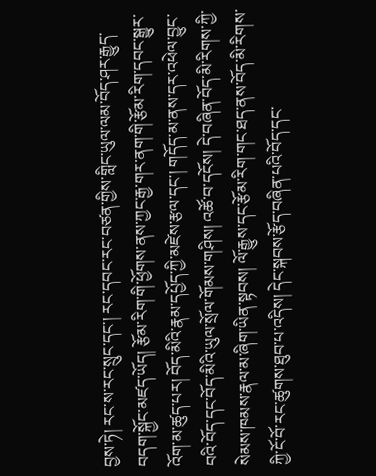བྱས་ཏེ། རང་ས་རང་སྲུང་དང་། རང་དབང་རང་བཙན་གྱིས་གླིང་ཡུལ་ལམ་བོད་ཤར་རྒྱུད་བདག་སྐྱོང་མཛད་ཡོད། རྩོམ་རིག་གི་ཕྱོགས་ནས་ཀྱང་རྒྱ་གར་ནག་གི་རྩོམ་རིག་དབང་སྒྱུར་འོག་མ་ཚུད་པར། བོད་མིའི་རྣམ་དཔྱོད་ཀྱི་མཛེས་རྩལ་དང་། གདོད་མ་ནས་དར་འཕེལ་བྱུང་བའི་བོད་དང་བོད་མིའི་ཡུལ་སྲོལ་གོམས་གཤིས། འཚོ་བ་དངོས། དེ་བཞིན་བོད་མི་རིགས་ཀྱི་སེམས་ཁམས་རྣལ་མ་ཞིག་ཡིན་སྟབས། ལོ་རྒྱུས་དང་རྩོམ་རིག་གང་ཐད་ནས་བོད་མི་རིགས་ཀྱི་ངོ་བོ་རང་ཚུགས་ཐུབ་པ་འདིས། དེང་སྐབས་རྩོད་བཞིན་པའི་བོད་དང་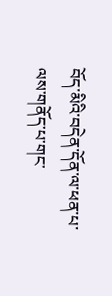བོད་མིའི་བདེན་དོན་ལ་ཕན་པ་ལས་གནོད་པ་གང་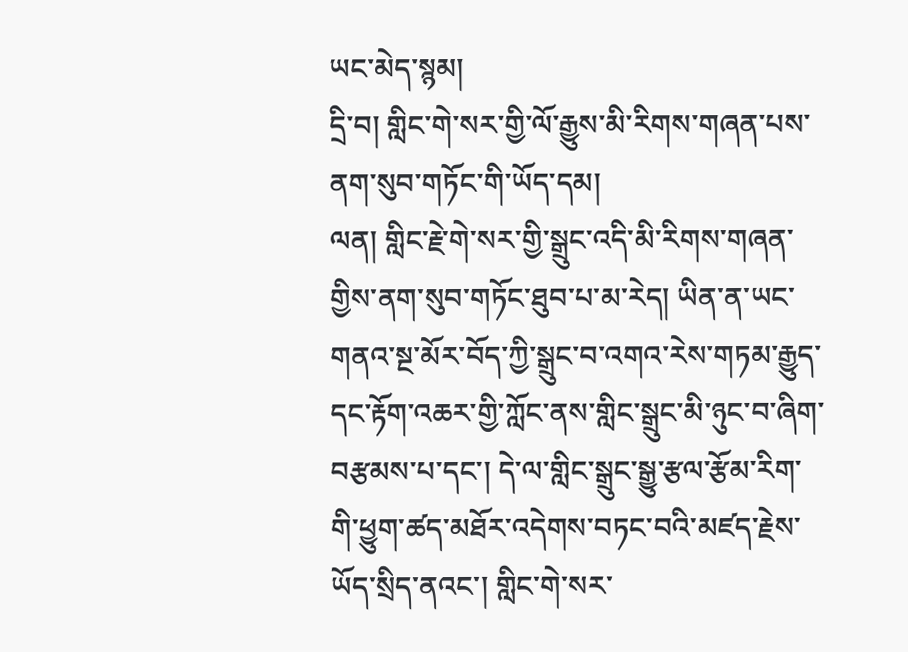ཡང་མེད་སྙམ།
དྲི་བ། གླིང་གེ་སར་གྱི་ལོ་རྒྱུས་མི་རིགས་གཞན་པས་ནག་སུབ་གཏོང་གི་ཡོད་དམ།
ལན། གླིང་རྗེ་གེ་སར་གྱི་སྒྲུང་འདི་མི་རིགས་གཞན་གྱིས་ནག་སུབ་གཏོང་ཐུབ་པ་མ་རེད། ཡིན་ན་ཡང་གནའ་སྔ་མོར་བོད་ཀྱི་སྒྲུང་བ་འགའ་རེས་གཏམ་རྒྱུད་དང་རྟོག་འཆར་གྱི་ཀློང་ནས་གླིང་སྒྲུང་མི་ཉུང་བ་ཞིག་བརྩམས་པ་དང་། དེ་ལ་གླིང་སྒྲུང་སྒྱུ་རྩལ་རྩོམ་རིག་གི་ཕྱུག་ཚད་མཐོར་འདེགས་བཏང་བའི་མཛད་རྗེས་ཡོད་སྲིད་ནའང་། གླིང་གེ་སར་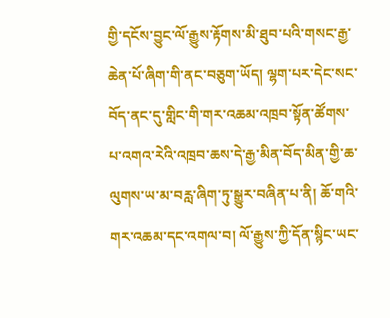གྱི་དངོས་བྱུང་ལོ་རྒྱུས་རྟོགས་མི་ཐུབ་པའི་གསང་རྒྱ་ཆེན་པོ་ཞིག་གི་ནང་བཅུག་ཡོད། ལྷག་པར་དེང་སང་བོད་ནང་དུ་གླིང་གི་གར་འཆམ་འཁྲབ་སྟོན་ཚོགས་པ་འགའ་རེའི་འཁྲབ་ཆས་དེ་རྒྱ་མིན་བོད་མིན་གྱི་ཆ་ལུགས་ཡ་མ་བརླ་ཞིག་ཏུ་སྒྱུར་བཞིན་པ་ནི། ཆོ་གའི་གར་འཆམ་དང་འགལ་བ། ལོ་རྒྱུས་ཀྱི་དོན་སྙིང་ཡང་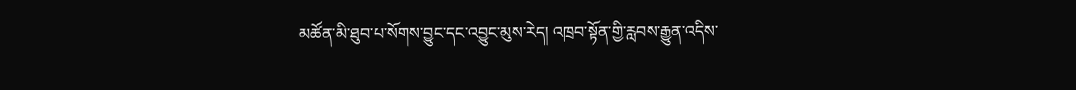མཚོན་མི་ཐུབ་པ་སོགས་བྱུང་དང་འབྱུང་མུས་རེད། འཁྲབ་སྟོན་གྱི་རླབས་རྒྱུན་འདིས་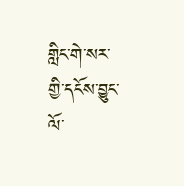གླིང་གེ་སར་གྱི་དངོས་བྱུང་ལོ་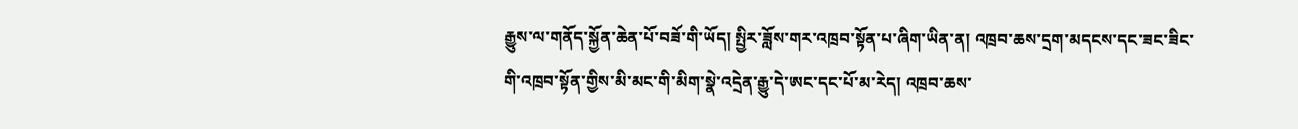རྒྱུས་ལ་གནོད་སྐྱོན་ཆེན་པོ་བཟོ་གི་ཡོད། སྤྱིར་ཟློས་གར་འཁྲབ་སྟོན་པ་ཞིག་ཡིན་ན། འཁྲབ་ཆས་དྲག་མདངས་དང་ཟང་ཟིང་གི་འཁྲབ་སྟོན་གྱིས་མི་མང་གི་མིག་སྣེ་འདྲེན་རྒྱུ་དེ་ཨང་དང་པོ་མ་རེད། འཁྲབ་ཆས་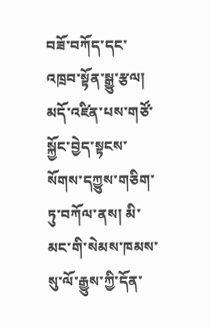བཟོ་བཀོད་དང་འཁྲབ་སྟོན་སྒྱུ་རྩལ། མདོ་འཛིན་པས་གཙོ་སྐྱོང་བྱེད་སྟངས་སོགས་དཀྱུས་གཅིག་ཏུ་བཀོལ་ནས། མི་མང་གི་སེམས་ཁམས་སུ་ལོ་རྒྱུས་ཀྱི་དོན་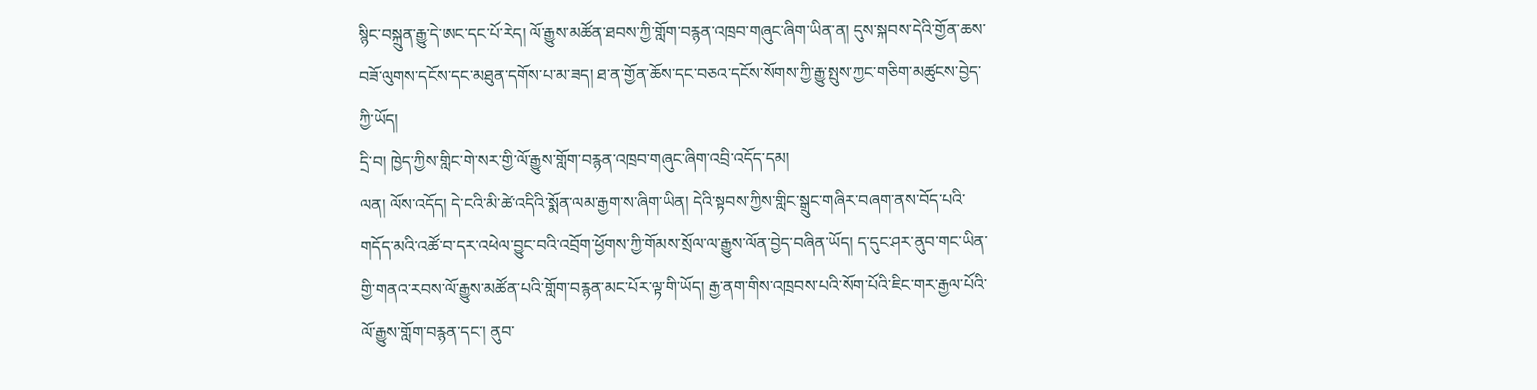སྙིང་བསྐྲུན་རྒྱུ་དེ་ཨང་དང་པོ་རེད། ལོ་རྒྱུས་མཚོན་ཐབས་ཀྱི་གློག་བརྙན་འཁྲབ་གཞུང་ཞིག་ཡིན་ན། དུས་སྐབས་དེའི་གྱོན་ཆས་བཟོ་ལུགས་དངོས་དང་མཐུན་དགོས་པ་མ་ཟད། ཐ་ན་གྱོན་ཆོས་དང་བཅའ་དངོས་སོགས་ཀྱི་རྒྱུ་སྤུས་ཀྱང་གཅིག་མཚུངས་བྱེད་ཀྱི་ཡོད།
དྲི་བ། ཁྱེད་ཀྱིས་གླིང་གེ་སར་གྱི་ལོ་རྒྱུས་གློག་བརྙན་འཁྲབ་གཞུང་ཞིག་འབྲི་འདོད་དམ།
ལན། ལོས་འདོད། དེ་ངའི་མི་ཚེ་འདིའི་སྨོན་ལམ་རྒྱག་ས་ཞིག་ཡིན། དེའི་སྟབས་ཀྱིས་གླིང་སྒྲུང་གཞིར་བཞག་ནས་བོད་པའི་གདོད་མའི་འཚོ་བ་དར་འཕེལ་བྱུང་བའི་འབྲོག་ཕྱོགས་ཀྱི་གོམས་སྲོལ་ལ་རྒྱུས་ལོན་བྱེད་བཞིན་ཡོད། ད་དུང་ཤར་ནུབ་གང་ཡིན་གྱི་གནའ་རབས་ལོ་རྒྱུས་མཚོན་པའི་གློག་བརྙན་མང་པོར་ལྟ་གི་ཡོད། རྒྱ་ནག་གིས་འཁྲབས་པའི་སོག་པོའི་ཇིང་གར་རྒྱལ་པོའི་ལོ་རྒྱུས་གློག་བརྙན་དང་། ནུབ་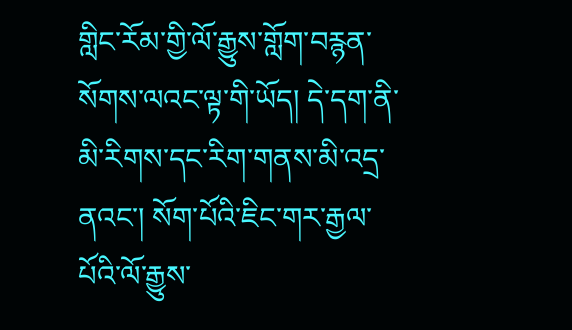གླིང་རོམ་གྱི་ལོ་རྒྱུས་གློག་བརྙན་སོགས་ལའང་ལྟ་གི་ཡོད། དེ་དག་ནི་མི་རིགས་དང་རིག་གནས་མི་འདྲ་ནའང་། སོག་པོའི་ཇིང་གར་རྒྱལ་པོའི་ལོ་རྒྱུས་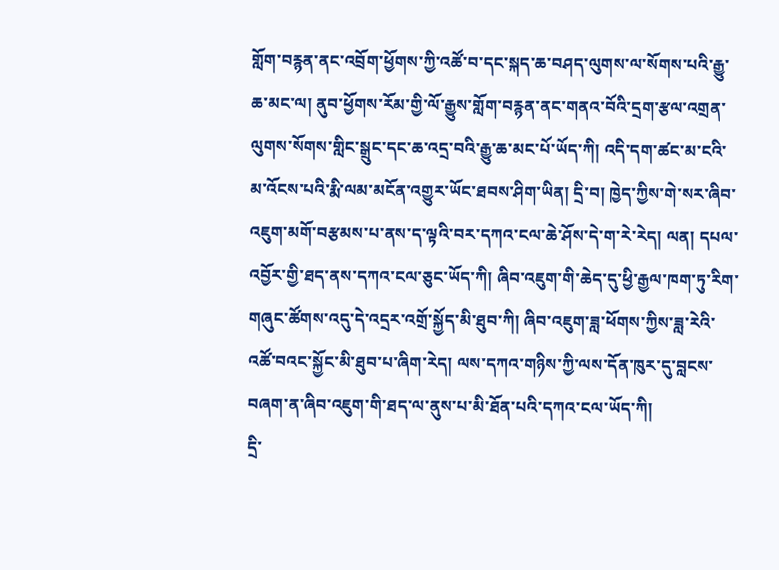གློག་བརྙན་ནང་འབྲོག་ཕྱོགས་ཀྱི་འཚོ་བ་དང་སྐད་ཆ་བཤད་ལུགས་ལ་སོགས་པའི་རྒྱུ་ཆ་མང་ལ། ནུབ་ཕྱོགས་རོམ་གྱི་ལོ་རྒྱུས་གློག་བརྙན་ནང་གནའ་བོའི་དྲག་རྩལ་འགྲན་ལུགས་སོགས་གླིང་སྒྲུང་དང་ཆ་འདྲ་བའི་རྒྱུ་ཆ་མང་པོ་ཡོད་ཀི། འདི་དག་ཚང་མ་ངའི་མ་འོངས་པའི་རྨི་ལམ་མངོན་འགྱུར་ཡོང་ཐབས་ཤིག་ཡིན། དྲི་བ། ཁྱེད་ཀྱིས་གེ་སར་ཞིབ་འཇུག་མགོ་བརྩམས་པ་ནས་ད་ལྟའི་བར་དཀའ་ངལ་ཆེ་ཤོས་དེ་ག་རེ་རེད། ལན། དཔལ་འབྱོར་གྱི་ཐད་ནས་དཀའ་ངལ་ཅུང་ཡོད་ཀི། ཞིབ་འཇུག་གི་ཆེད་དུ་ཕྱི་རྒྱལ་ཁག་ཏུ་རིག་གཞུང་ཚོགས་འདུ་དེ་འདྲར་འགྲོ་སྐྱོད་མི་ཐུབ་ཀི། ཞིབ་འཇུག་ཟླ་ཕོགས་ཀྱིས་ཟླ་རེའི་འཚོ་བའང་སྐྱོང་མི་ཐུབ་པ་ཞིག་རེད། ལས་དཀའ་གཉིས་ཀྱི་ལས་དོན་ཁུར་དུ་བླངས་བཞག་ན་ཞིབ་འཇུག་གི་ཐད་ལ་ནུས་པ་མི་ཐོན་པའི་དཀའ་ངལ་ཡོད་ཀི།
དྲི་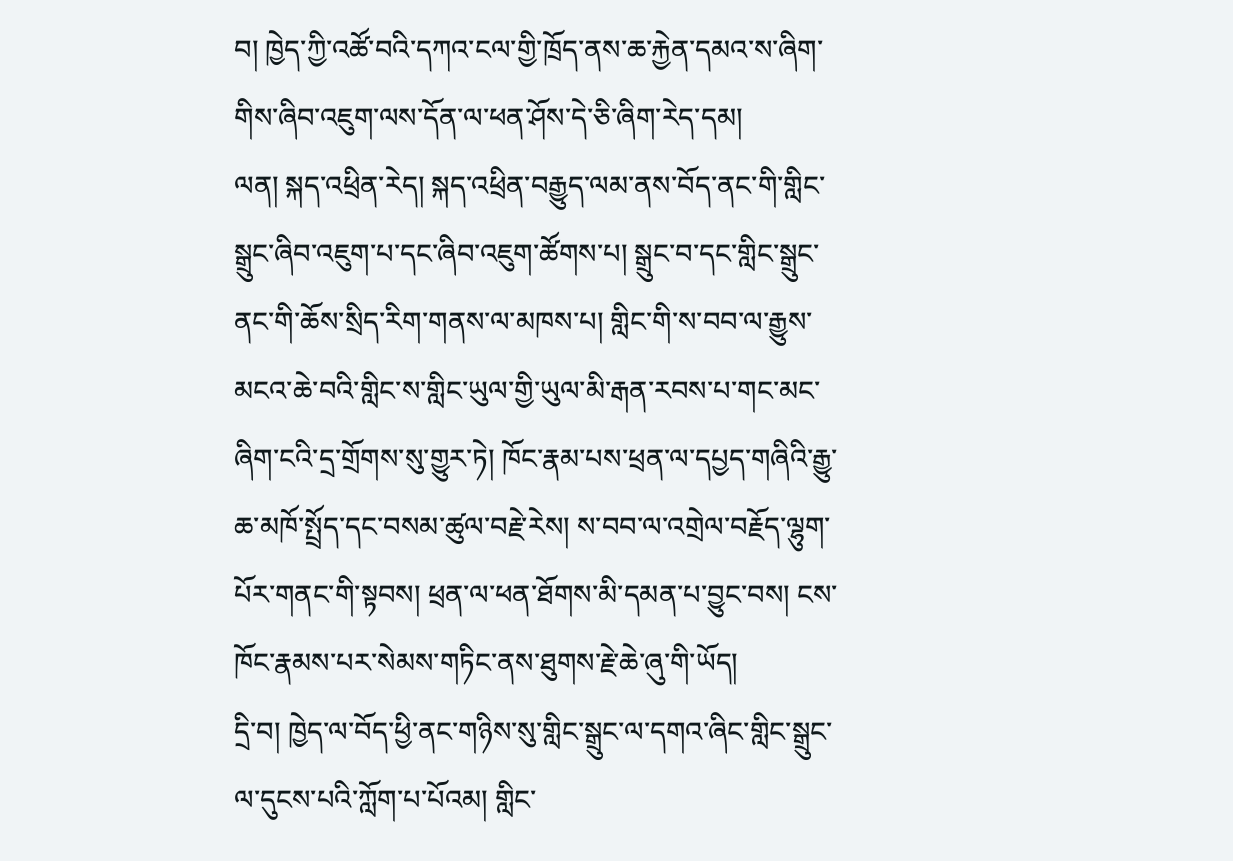བ། ཁྱེད་ཀྱི་འཚོ་བའི་དཀའ་ངལ་གྱི་ཁྲོད་ནས་ཆ་རྐྱེན་དམའ་ས་ཞིག་གིས་ཞིབ་འཇུག་ལས་དོན་ལ་ཕན་ཤོས་དེ་ཅི་ཞིག་རེད་དམ།
ལན། སྐད་འཕྲིན་རེད། སྐད་འཕྲིན་བརྒྱུད་ལམ་ནས་བོད་ནང་གི་གླིང་སྒྲུང་ཞིབ་འཇུག་པ་དང་ཞིབ་འཇུག་ཚོགས་པ། སྒྲུང་བ་དང་གླིང་སྒྲུང་ནང་གི་ཆོས་སྲིད་རིག་གནས་ལ་མཁས་པ། གླིང་གི་ས་བབ་ལ་རྒྱུས་མངའ་ཆེ་བའི་གླིང་ས་གླིང་ཡུལ་གྱི་ཡུལ་མི་རྒན་རབས་པ་གང་མང་ཞིག་ངའི་དྲ་གྲོགས་སུ་གྱུར་ཏེ། ཁོང་རྣམ་པས་ཕྲན་ལ་དཔྱད་གཞིའི་རྒྱུ་ཆ་མཁོ་སྤྲོད་དང་བསམ་ཚུལ་བརྗེ་རེས། ས་བབ་ལ་འགྲེལ་བརྗོད་ལྷུག་པོར་གནང་གི་སྟབས། ཕྲན་ལ་ཕན་ཐོགས་མི་དམན་པ་བྱུང་བས། ངས་ཁོང་རྣམས་པར་སེམས་གཏིང་ནས་ཐུགས་རྗེ་ཆེ་ཞུ་གི་ཡོད།
དྲི་བ། ཁྱེད་ལ་བོད་ཕྱི་ནང་གཉིས་སུ་གླིང་སྒྲུང་ལ་དགའ་ཞིང་གླིང་སྒྲུང་ལ་དུངས་པའི་ཀློག་པ་པོའམ། གླིང་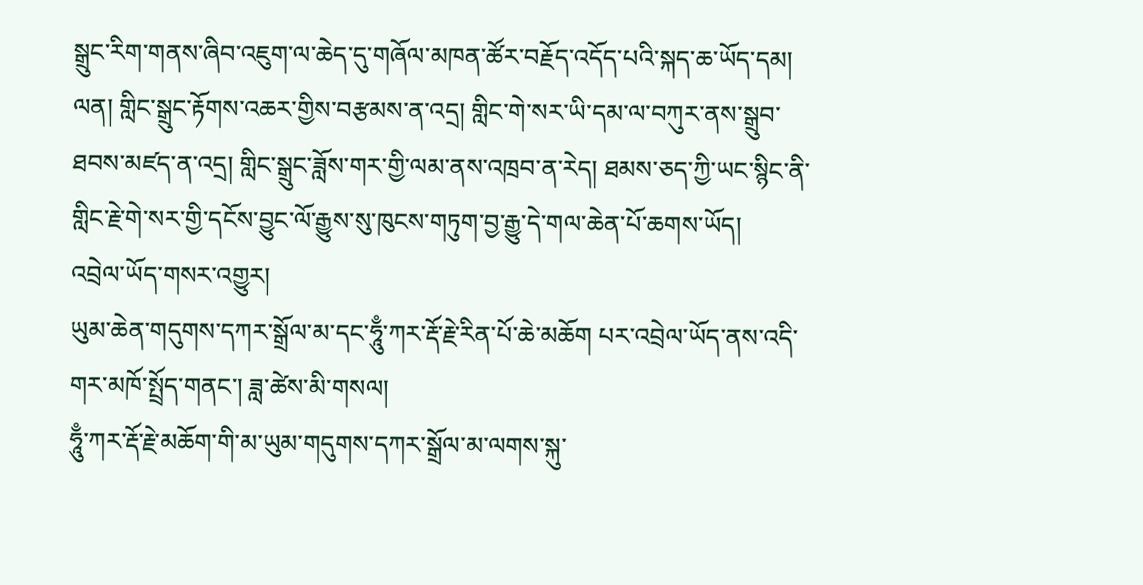སྒྲུང་རིག་གནས་ཞིབ་འཇུག་ལ་ཆེད་དུ་གཞོལ་མཁན་ཚོར་བརྗོད་འདོད་པའི་སྐད་ཆ་ཡོད་དམ།
ལན། གླིང་སྒྲུང་རྟོགས་འཆར་གྱིས་བརྩམས་ན་འདྲ། གླིང་གེ་སར་ཡི་དམ་ལ་བཀུར་ནས་སྒྲུབ་ཐབས་མཛད་ན་འདྲ། གླིང་སྒྲུང་ཟློས་གར་གྱི་ལམ་ནས་འཁྲབ་ན་རེད། ཐམས་ཅད་ཀྱི་ཡང་སྙིང་ནི་གླིང་རྗེ་གེ་སར་གྱི་དངོས་བྱུང་ལོ་རྒྱུས་སུ་ཁུངས་གཏུག་བྱ་རྒྱུ་དེ་གལ་ཆེན་པོ་ཆགས་ཡོད།
འབྲེལ་ཡོད་གསར་འགྱུར།
ཡུམ་ཆེན་གདུགས་དཀར་སྒྲོལ་མ་དང་ཧཱུྃ་ཀར་རྡོ་རྗེ་རིན་པོ་ཆེ་མཆོག པར་འབྲེལ་ཡོད་ནས་འདི་གར་མཁོ་སྤྲོད་གནང་། ཟླ་ཚེས་མི་གསལ།
ཧཱུྃ་ཀར་རྡོ་རྗེ་མཆོག་གི་མ་ཡུམ་གདུགས་དཀར་སྒྲོལ་མ་ལགས་སྐུ་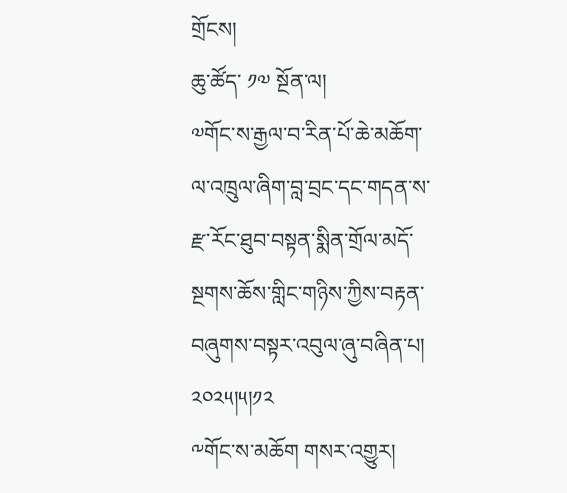གྲོངས།
ཆུ་ཚོད་ ༡༧ སྔོན་ལ།
༧གོང་ས་རྒྱལ་བ་རིན་པོ་ཆེ་མཆོག་ལ་འཁྲུལ་ཞིག་བླ་བྲང་དང་གདན་ས་རྫ་རོང་ཐུབ་བསྟན་སྨིན་གྲོལ་མདོ་སྔགས་ཆོས་གླིང་གཉིས་ཀྱིས་བརྟན་བཞུགས་བསྟར་འབུལ་ཞུ་བཞིན་པ། ༢༠༢༥།༥།༡༢
༸གོང་ས་མཆོག གསར་འགྱུར།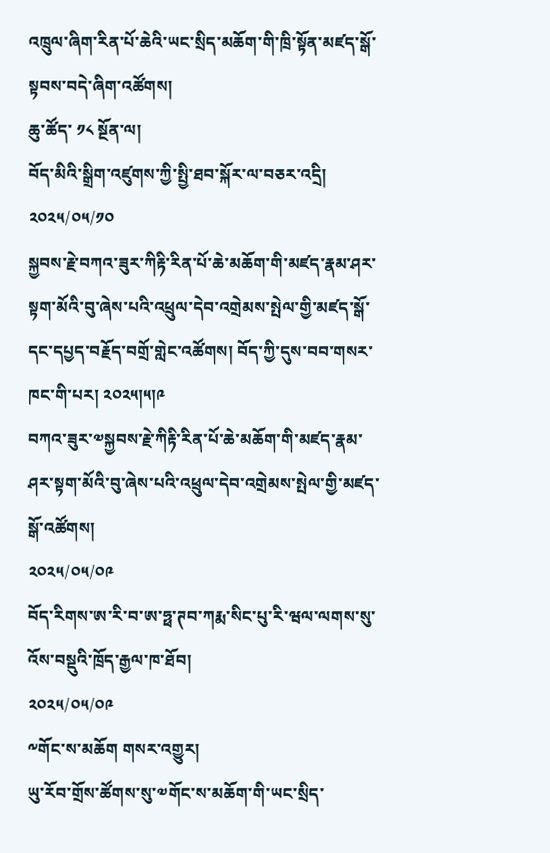འཁྲུལ་ཞིག་རིན་པོ་ཆེའི་ཡང་སྲིད་མཆོག་གི་ཁྲི་སྟོན་མཛད་སྒོ་སྟབས་བདེ་ཞིག་འཚོགས།
ཆུ་ཚོད་ ༡༨ སྔོན་ལ།
བོད་མིའི་སྒྲིག་འཛུགས་ཀྱི་སྤྱི་ཐབ་སྐོར་ལ་བཅར་འདྲི།
༢༠༢༥/༠༥/༡༠
སྐྱབས་རྗེ་བཀའ་ཟུར་ཀིརྟི་རིན་པོ་ཆེ་མཆོག་གི་མཛད་རྣམ་ཤར་སྟག་མོའི་བུ་ཞེས་པའི་འཕྲུལ་དེབ་འགྲེམས་སྤེལ་གྱི་མཛད་སྒོ་དང་དཔྱད་བརྗོད་བགྲོ་གླེང་འཚོགས། བོད་ཀྱི་དུས་བབ་གསར་ཁང་གི་པར། ༢༠༢༥།༥།༩
བཀའ་ཟུར་༧སྐྱབས་རྗེ་ཀིརྟི་རིན་པོ་ཆེ་མཆོག་གི་མཛད་རྣམ་ཤར་སྟག་མོའི་བུ་ཞེས་པའི་འཕྲུལ་དེབ་འགྲེམས་སྤེལ་གྱི་མཛད་སྒོ་འཚོགས།
༢༠༢༥/༠༥/༠༩
བོད་རིགས་ཨ་རི་བ་ཨ་ཧྥ་ཊབ་ཀརྨ་སིང་པུ་རི་ཝལ་ལགས་སུ་འོས་བསྡུའི་ཁྲོད་རྒྱལ་ཁ་ཐོབ།
༢༠༢༥/༠༥/༠༩
༸གོང་ས་མཆོག གསར་འགྱུར།
ཡུ་རོབ་གྲོས་ཚོགས་སུ་༧གོང་ས་མཆོག་གི་ཡང་སྲིད་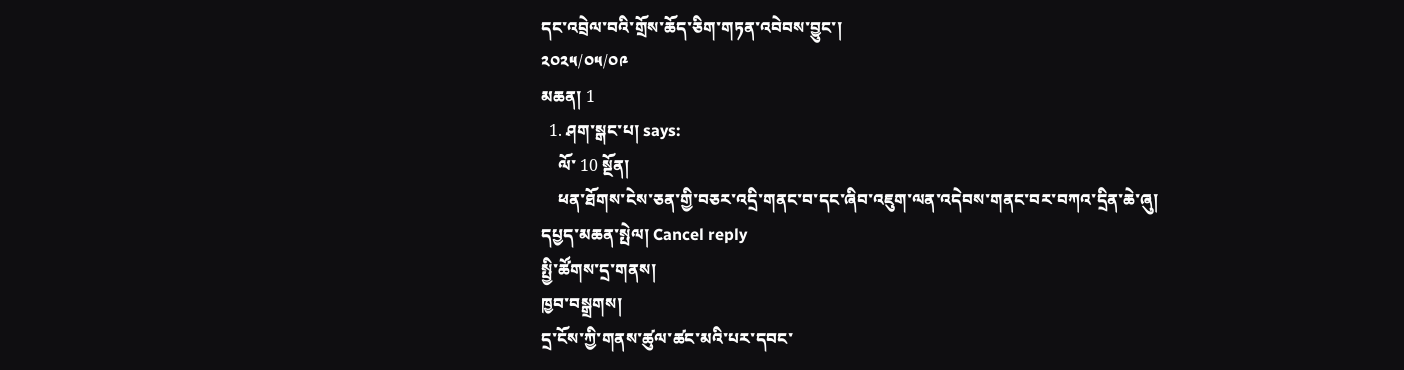དང་འབྲེལ་བའི་གྲོས་ཆོད་ཅིག་གཏན་འབེབས་བྱུང་།
༢༠༢༥/༠༥/༠༩
མཆན། 1
  1. ཤག་སྒང་པ། says:
    ལོ་ 10 སྔོན།
    ཕན་ཐོགས་ངེས་ཅན་གྱི་བཅར་འདྲི་གནང་བ་དང་ཞིབ་འཇུག་ལན་འདེབས་གནང་བར་བཀའ་དྲིན་ཆེ་ཞུ།
དཔྱད་མཆན་སྤེལ། Cancel reply
སྤྱི་ཚོགས་དྲ་གནས།
ཁྱབ་བསྒྲགས།
དྲ་ངོས་ཀྱི་གནས་ཚུལ་ཚང་མའི་པར་དབང་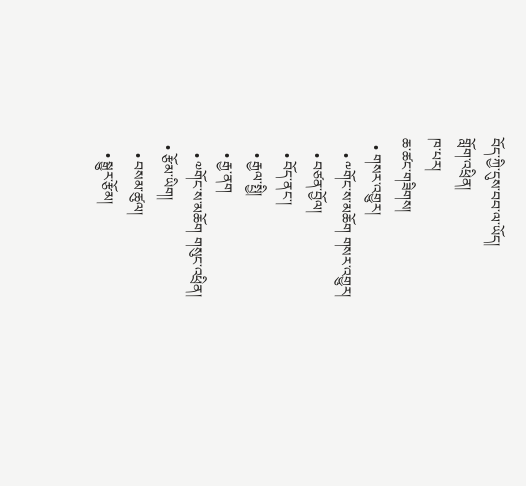བོད་ཀྱི་དུས་བབ་ལ་ཡོད།
གློག་འཕྲིན།
ཁ་པར།
ཆ་ཚང་གཟིགས།
  • གསར་འགྱུར།
    • ༸གོང་ས་མཆོག གསར་འགྱུར།
    • བཙན་བྱོལ།
    • བོད་ནང་།
    • རྒྱལ་སྤྱི།
    • རྒྱ་ནག
    • ༧གོང་ས་མཆོག གསུང་འཕྲིན།
  • རྩོམ་ཡིག།
    • བསམ་ཚུལ།
    • སྒྱུར་རྩོམ།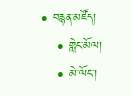• བརྙན་མཛོད།
    • གླེང་མོལ།
    • མེ་ལོང་།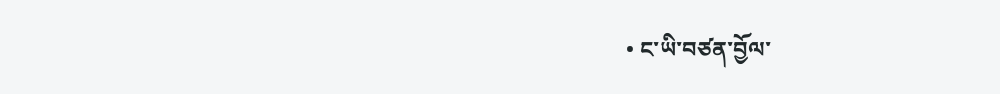• ང་ཡི་བཙན་བྱོལ་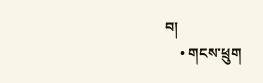བ།
    • གངས་ཕྲུག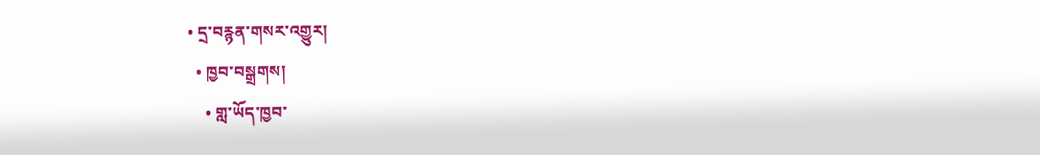• དྲ་བརྙན་གསར་འགྱུར།
  • ཁྱབ་བསྒྲགས།
    • གླ་ཡོད་ཁྱབ་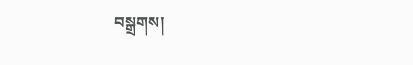བསྒྲགས།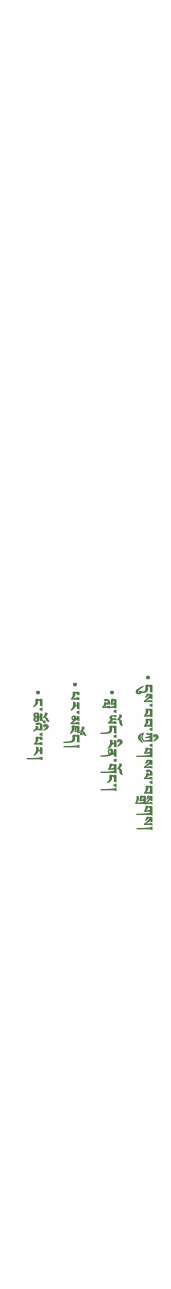• དུས་བབ་ཀྱི་གསལ་བསྒྲགས།
    • གླ་ཡོད་རིན་གོང་།
  • པར་མཛོད།
    • ང་ཚོའི་པར།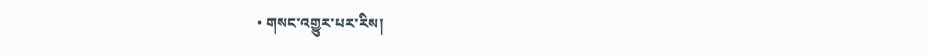• གསང་འགྱུར་པར་རིས།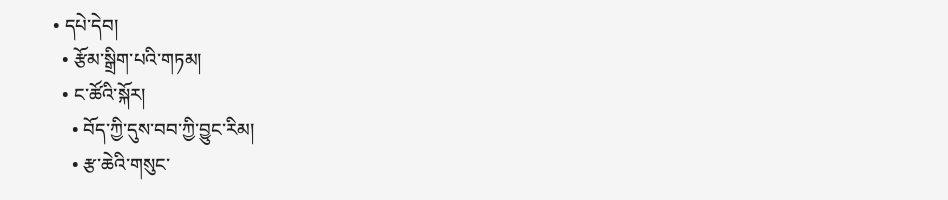• དཔེ་དེབ།
  • རྩོམ་སྒྲིག་པའི་གཏམ།
  • ང་ཚོའི་སྐོར།
    • བོད་ཀྱི་དུས་བབ་ཀྱི་བྱུང་རིམ།
    • རྩ་ཆེའི་གསུང་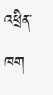འཕྲིན་ཁག